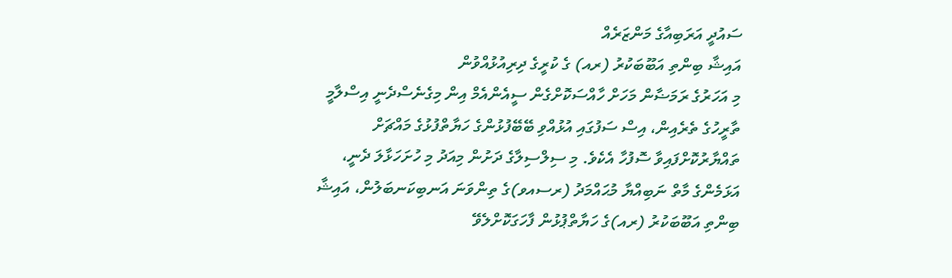ސައުދީ އަރަބިއާގެ މަންޒަރެއް
އައިޝާ ބިންތި އަބޫބަކުރު (ރއ) ގެ ކުރީގެ ދިރިއުޅުއްވުން
މި އަހަރުގެ ރަމަޟާން މަހަށް ހާއްސަކޮށްގެން ސީއެންއެމް އިން މިގެނެސްދެނީ އިސްލާމީ ތާރީހުގެ ތެރެއިން، އިސް ސަފުގައި އުޅުއްވި ބޭބޭފުޅުންގެ ހަޔާތްފުޅުގެ މައްޗަށް ތައްޔާރުކޮށްފައިވާ ސޮފުހާ އެކެވެ. މި ސިލްސިލާގެ ދަށުން މިއަދު މި ހުށަހަޅާލަ ދެނީ، އަޅަމެންގެ މާތް ނަބިއްޔާ މުޙައްމަދު (ރސއވ)ގެ ތިންވަނަ އަނބިކަނބަލުން، އައިޝާ ބިންތި އަބޫބަކުރު (ރއ)ގެ ހަޔާތްޕުޅުން ފާހަގަކޮށްލެވޭ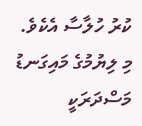ކުރު ހުލާސާ އެކެވެ. މި ލިޔުމުގެ މައިގަނޑު މަސްދަރަކީ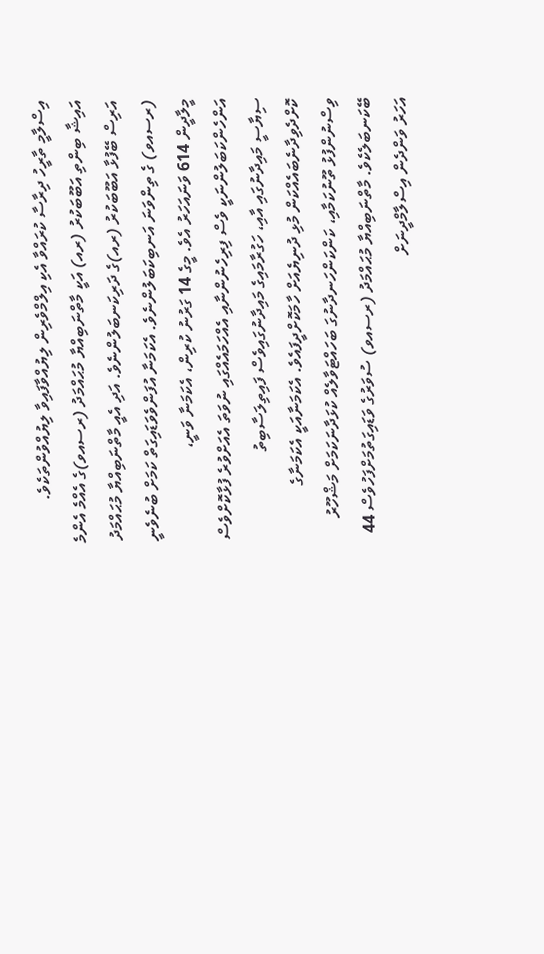އިސްލާމީ ތާރީހު ދިރާސާ ކުރައްވާ އެކި އިލްމްވެރިން ލިޔުއްވާފައިވާ ލިޔުއްވުންތަކެވެ.
އައިޝާ ބިންތި އަބޫބަކުރު (ރއ) އަކީ މާތްނަބިއްޔާ މުޙައްމަދު (ރސއވ)ގެ އެއްމެ އެންމެ އަރިސް ބޭފުޅާ އަބޫބަކުރު (ރއ)ގެ ދަރިކަނބަލުންނެވެ. އަދި އެއީ މާތްނަބިއްޔާ މުޙައްމަދު (ރސއވ) ގެ ތިންވަނަ އަނބިކަބަލުންނެވެ. އެކަމަނާ އުފަންވެވަޑައިގަތް ކަމަށް ބުނެވެނީ މީލާދީން 614 ވަނައަހަރު އެވެ. މީގެ 14 ގަރުނު ކުރިން، އެކަމަނާ ވަނީ، އަންހެންކަބަލުންނަކީ ވެސް ފިރިހެނުންނާއި އެއްހަމައެއްގައި ނުވަތަ އެއަށްވުރެ ފުޅާކޮށްވެސް ސިޔާސީ މައިދާނުގައި އާއި، ހަގުރާމައިގެ މައިދާނުގައިވެސް ފައިތިލަސާބިތު ކޮށްދެވިދާނެބައެއްކަން މުޅި ދުނިޔެއަށް ހާމަކޮށްދީފައެވެ. އެކަމަނާއަކީ އެކަމަނާގެ ވިސްނުންފުޅު ތޫނުކަމާއި، ކަންކަންހަނދާނުގަ ބަހައްޓަވާލެއް ކުޅަދާނަކަމަށް މަޝްހޫރު ބޭކަނބަލެކެވެ. މާތްނަބިއްޔާ މުޙައްމަދު (ރސއވ) ސުވަރުގެ ވަޑައިގަތުމަށްފަހުވެސް 44 އަހަރު ވަންދެން އިސްލާމްދީނަށް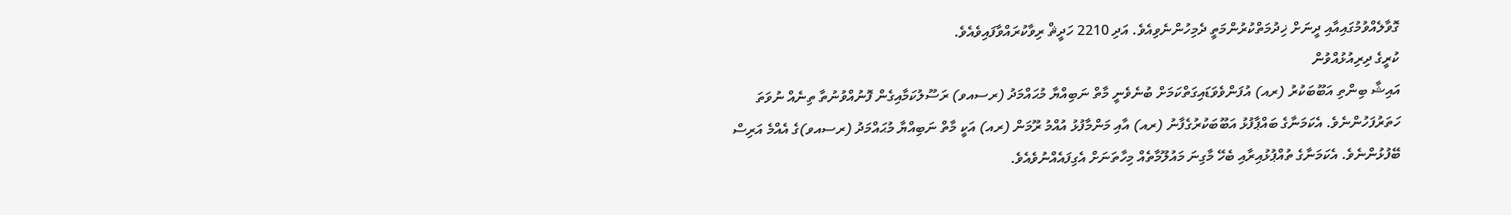ގޮވާލެއްވުމުގައިއާއި ދީނަށް ޚިދުމަތްކުރުންމަތީ ދެމިހުންނެވިއެވެ. އަދި 2210 ހަދީޘް ރިވާކުރައްވާފައިވެއެވެ.
ކުރީގެ ދިރިއުޅުއްވުން
އައިޝާ ބިންތި އަބޫބަކުރު (ރއ) އުފަންވެވަޑައިގަތްކަމަށް ބުނެވެނީ މާތް ނަބިއްޔާ މުޙައްމަދު (ރސއވ) ރަސޫލުކަމާއިގެން ފޮނުއްވުނުތާ ތިނެއް ނުވަތަ ހަތަރުފަހުންނެވެ. އެކަމަނާގެ ބައްޕާފުޅު އަބޫބަކުރުގެފާނު (ރއ) އާއި މަންމާފުޅު އުއްމު ރޫމަން (ރއ) އަކީ މާތް ނަބިއްޔާ މުޙައްމަދު (ރސއވ)ގެ އެއްމެ އަރިސް ބޭފުޅުންނެވެ. އެކަމަނާގެ ތުއްޕުޅުއިރާއި ބެހޭ މާގިނަ މައުލޫމާތެއް މިހާތަނަށް އެގިފައެއްނުވެއެވެ.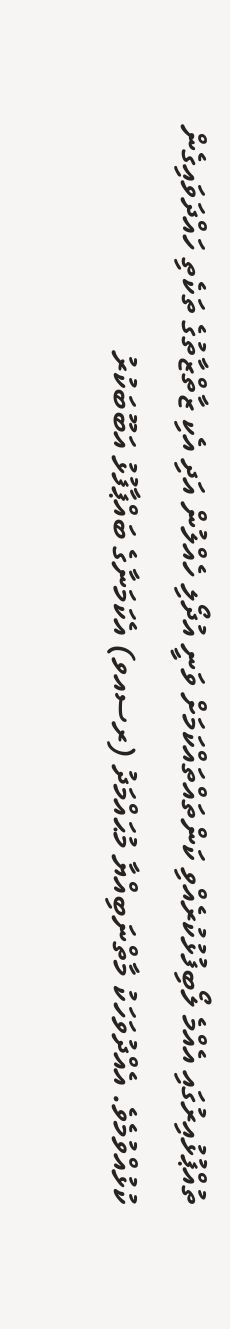ތުއްޕުޅުއިރުގައި އެއްމެ ލޯބިފުޅުކުރެއްވި ކަންތައްތައްކަމަށް ވަނީ އުދޯލި ހެއްލުން އަދި އެކި ޒާތްޒާތުގެ ތަކެތި ހައްދަވައިގެން ކުޅުއްވުމެވެ. އެއްދުވަހަކު މާތްނަބިއްޔާ މުޙައްމަދު (ރސއވ) އެކަމަނާގެ ބައްޕާފުޅު އަބޫބަކުރު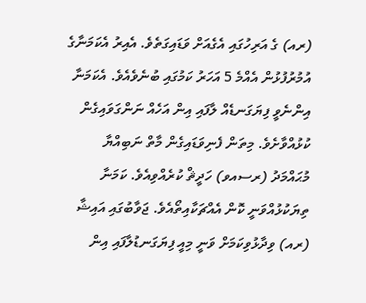(ރއ) ގެ އަރިހުގައި އެގެއަށް ވަޑައިގަތެވެ. އެއިރު އެކަމަނާގެ އުމުރުފުޅުން އެއްމެ 5 އަހަރު ކަމުގައި ބުނެވެއެވެ. އެކަމަނާ އިންނެވީ ފިޔަގަނޑެއް ލާފައި އިން އަހެއް ނަންގަވައިގެން ކުޅުއްވާށެވެ. މިތަން ފެނިވަޑައިގެން މާތް ނަބިއްޔާ މުޙައްމަދު (ރސއވ) ހަދީޘް ކުރެއްވިއެވެ. ކަމަނާ ތިޔަކުޅުއްވަނީ ކޮން އެއްޗަކާއިތޯއެވެ. ޖަވާބުގައި އައިޝާ (ރއ) ވިދާޅުވިކަމަށް ވަނީ މިއީ ފިޔަގަނޑުލާފައި އިން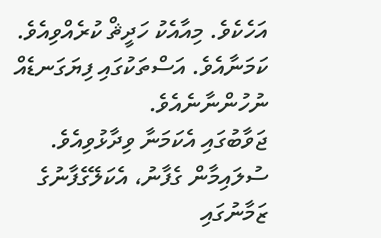އަހެކެވެ. މިއާއެކު ހަދީޘް ކުރެއްވިއެވެ. ކަމަނާއެވެ. އަސްތަކުގައި ފިޔަގަނޑެއް ނުހުންނާނެއެވެ.
ޖަވާބުގައި އެކަމަނާ ވިދާޅުވިއެވެ. ސުލައިމާން ގެފާނު، އެކަލޭގެފާނުގެ ޒަމާނުގައި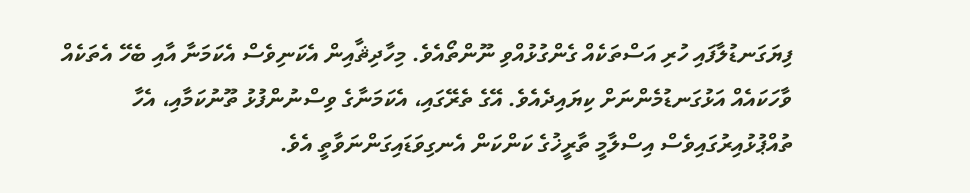ފިޔަގަނޑުލާފައި ހުރި އަސްތަކެއް ގެންގުޅުއްވި ނޫންތޯއެވެ. މިހާދިޘާއިން އެކަނިވެސް އެކަމަނާ އާއި ބެހޭ އެތަކެއް ވާހަކައެއް އަޅުގަނޑުމެންނަށް ކިޔައިދެއެވެ. އޭގެ ތެރޭގައި، އެކަމަނާގެ ވިސްނުންފުޅު ތޫނުކަމާއި، އެހާ ތުއްޕުޅުއިރުގައިވެސް އިސްލާމީ ތާރީޚުގެ ކަންކަން އެނގިވަޑައިގަންނަވާތީ އެވެ.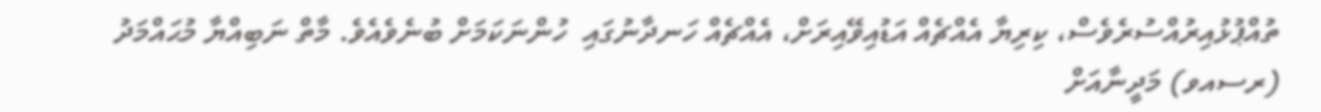ތުއްޕުޅުއިރުއްސުރެވެސް، ކިރިޔާ އެއްޗެއް އަޑުއިވޭއިރަށް، އެއްޗެއް ހަނދާނުގައި  ހުންނަކަމަށް ބުނެވެއެވެ. މާތް ނަބިއްޔާ މުޙައްމަދު (ރސއވ) މަދީނާއަށް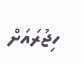ހިޖުރައަށް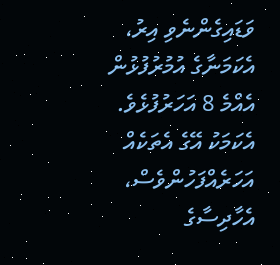ވަޑައިގެންނެވި އިރު، އެކަމަނާގެ އުމުރުފުޅުން އެއްމެ 8 އަހަރުފުޅެވެ. އެކަމަކު އޭގެ އެތަކެއް އަހަރެއްފަހުންވެސް، އެހާދިސާގެ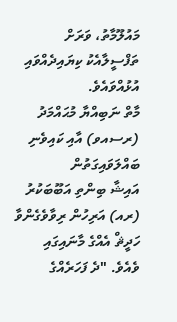މައުލޫމާތު، ވަރަށް ތަފްސީލާއެކު ކިޔައިދެއްވައި އުޅުއްވައެވެ.
މާތް ނަބިއްޔާ މުޙައްމަދު (ރސއވ) އާއި ކައިވެނި ބައްލަވައިގަތުން
އައިޝާ ބިންތި އަބޫބަކުރު (ރއ) އަރިހުން ރިވާވެގެންވާ ހަދީޘް އެއްގެ މާނައިގައި ވެއެވެ. "ދެ ފަހަރެއްގެ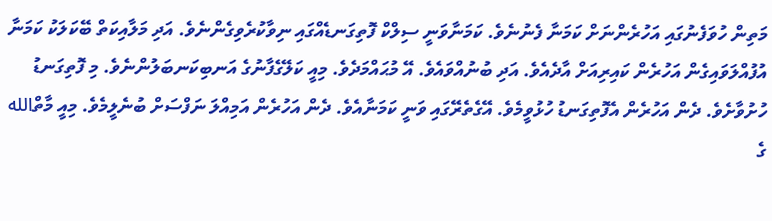މަތިން ހުވަފެނުގައި އަހުރެންނަށް ކަމަނާ ފެނުނެވެ. ކަމަނާވަނީ ސިލްކް ފޮތިގަނޑެއްގައި ނިވާކުރެވިގެންނެވެ. އަދި މަލާއިކަތް ބޭކަލަކު ކަމަނާ އުފުއްލަވައިގެން އަހުރެން ކައިރިއަށް އާދެއެވެ. އަދި ބުނުއްވައެވެ. އޭ މުޙައްމަދެވެ. މިއީ ކަލޭގެފާނުގެ އަނބިކަނބަލުންނެވެ. މި ފޮތިގަނޑު ހުށުވާށެވެ. ދެން އަހުރެން އެފޮތިގަނޑު ހުޅުވީމެވެ. އޭގެތެރޭގައި ވަނީ ކަމަނާއެވެ. ދެން އަހުރެން އަމިއްލަ ނަފްސަށް ބުނެލީމެވެ. މިއީ މާތްالله ގެ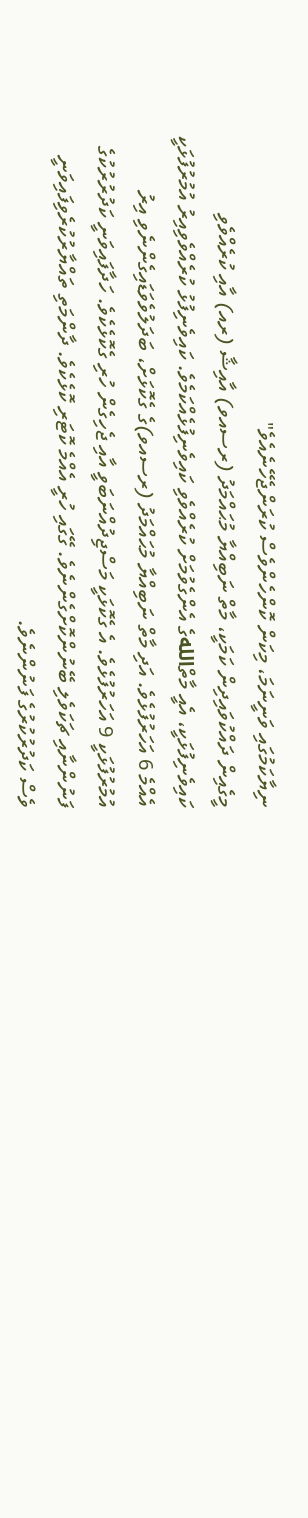ނިޔާކަމުގައި ވަނީނަމަ، މިކަން ކޮންހެންވެސް ކުރަންޖެހޭނެއެވެ"
މީގެއިން ދައްކުވައިދިން ކަމަކީ، މާތް ނަބިއްޔާ މުޙައްމަދު (ރސއވ) އާއިޝާ (ރއ) އާއި ކުރެއްވެވި ކައިވެނިފުޅަކީ، އެއީ މާތްاللهގެ އެންގެވުމަށް ކުރެއްވެވި ކައިވެނިފުޅެއްކަމެވެ. ކައިވެނިފުޅު ކުރެއްވެވިއިރު އުމުރުފުޅަކީ އެއްމެ 6 އަހަރުފުޅެވެ. އަދި މާތް ނަބިއްޔާ މުޙައްމަދު (ރސއވ)ގެ ގެކޮޅަށް، ބަދަލުވެވަޑައިގެންނެވި އިރު އުމުރުފުޅަކީ 9 އަހަރުފުޅެވެ. އެ ގެކޮޅަކީ މަސްޖިދުއްނަބަވީ އާއި ޖެހިގެން ހުރި ގެކޮޅެކެވެ. ހަދާފައިވަނީ ކަދުރުރުކުގެ ފަނުންނާއި ޗަކަވެލި ބޭނުންކޮށްގެންނެވެ. ގޭގައި ހުރީ އެއްމެ ކޮޓަރި ކޮޅެކެވެ. ދާންމަތި ތައްޔާރުކުރެވިފައިވަނީ ވެސް ކަދުރުކުރުގެ ފަނުންނެވެ.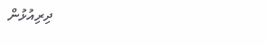ދިރިއުޅުން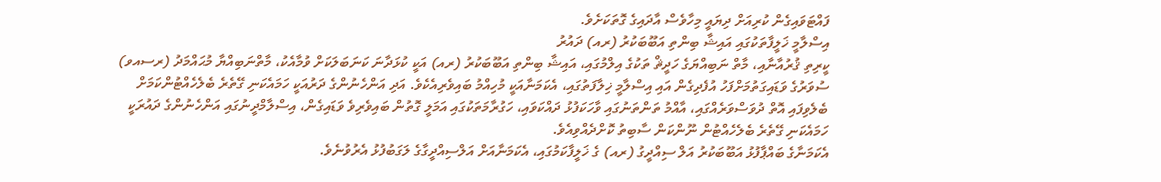ފައްޓަވައިގެން ކުރިއަށް ދިޔައީ މިހާވެސް އާދައިގެ ގޮތަކަށެވެ.
އިސްލާމީ ޚަލީފާތަކުގައި އައިޝާ ބިންތި އަބޫބަކުރު (ރއ) ދައުރު
ކީރިތި ޤުރުއާނާއި، މާތް ނަބިއްޔަގެ ހަދީޘް ތަކުގެ އިލްމުގައި، އައިޝާ ބިންތި އަބޫބަކުރު (ރއ) އަކީ ކުޅަދާނަ ކަނަބަލަކަށް ވުމާއެކު، މާތްނަބިއްޔާ މުޙައްމަދު (ރސއވ) ސުވަރުގެ ވަޑައިގަތުމަށްފަހު އުފެދިގެން އައި އިސްލާމީ ޚިލާފަތުގައި، އެކަމަނާއަކީ މުހިއްމު ބައިވެރިއެކެވެ. އަދި އަންހެނުންގެ ދަރުއަކީ ހަމައެކަނި ގޭތެރެ ބެލެހެއްޓުންކަމަށް ބެލެވިފައި އޮތް ދުވަސްވަރެއްގައި، އާއްމު ތަންތަނުގައި ވާހަކަފުޅު ދައްކަވައި، ހަގުރާމަތަކުގައި އަމަލީ ގޮތުން ބައިވެރިވެ ވަޑައިގެން، އިސްލާމްދީނުގައި އަންހެނުންގެ ދައުރަކީ ހަމައެކަނި ގޭތެރެ ބެލެހެއްޓުން ނޫންކަން ސާބިތު ކޮށްދެއްވިއެވެ.
އެކަމަނާގެ ބައްޕާފުޅު އަބޫބަކުރު އަލް ސިއްދީގު (ރއ) ގެ ޚަލީފާކަމުގައި، އެކަމަނާއަށް އަލްސިއްދީގާގެ ލަގަބުފުޅު އެރުވުނެވެ.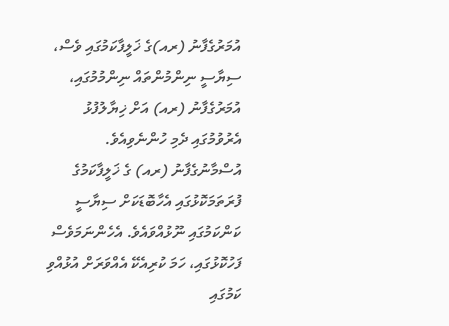އުމަރުގެފާނު (ރއ)ގެ ޚަލީފާކަމުގައި ވެސް، ސިޔާސީ ނިންމުންތައް ނިންމުމުގައި، އުމަރުގެފާނު (ރއ) އަށް ޚިޔާލުފުޅު އެރުވުމުގައި ދެމި ހުންނެވިއެވެ. އުސްމާނުގެފާނު (ރއ) ގެ ޚަލީފާކަމުގެ ފުރަތަމަކޮޅުގައި އެހާބޮޑަކަށް ސިޔާސީ ކަންކަމުގައި ނޫޅުއްވައެވެ. އެހެންނަމަވެސް ފަހުކޮޅުގައި، ހަމަ ކުރިއެކޭ އެއްވަރަށް އުޅުއްވި ކަމުގައި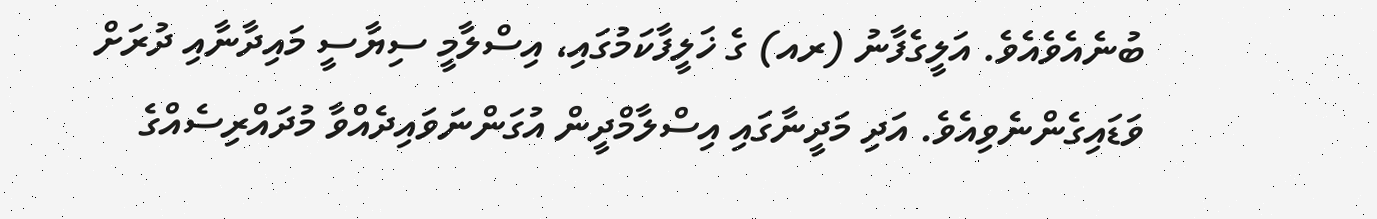ބުނެއެވެއެވެ. އަލީގެފާނު (ރއ) ގެ ޚަލީފާކަމުގައި، އިސްލާމީ ސިޔާސީ މައިދާނާއި ދުރަށް ވަޑައިގެންނެވިއެވެ. އަދި މަދީނާގައި އިސްލާމްދީން އުގަންނަވައިދެއްވާ މުދައްރިސެއްގެ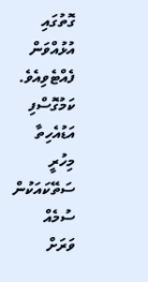ގޮތުގައި އުޅުއްވަން ފެއްޓެވިއެވެ.
ކަމުގޮސްފި
އަޑުއެހިތާ މިހުރީ
ސަތޭކައަކުން ސުމެއް
ވަރަށް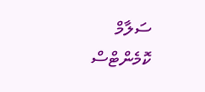ސަލާމް
ކޮމެންޓްސް